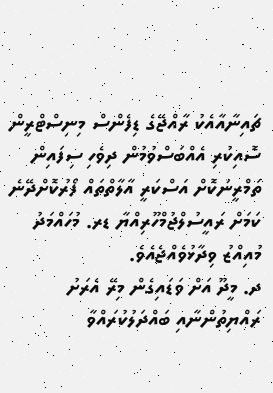ޗައިނާއާއެކު ރާއްޖޭގެ ޑިފެންސް މިނިސްޓްރީން ސޮއިކުރި އެއްބަސްވުމުން ދިވެހި ސިފައިން ތަމްރީނުކޮށް އަސްކަރީ އާލާތްތައް ފޯރުކޮށްދޭނެ ކަމަށް ރައީސުލްޖުމްހޫރިއްޔާ ޑރ. މުހައްމަދު މުއިއްޒު ވިދާޅުވެއްޖެއެވެ.
ދ. މީދޫ އަށް ވަޑައިގެން މިރޭ އެރަށު ރައްޔިތުންނާއި ބައްދަލުކުރައްވާ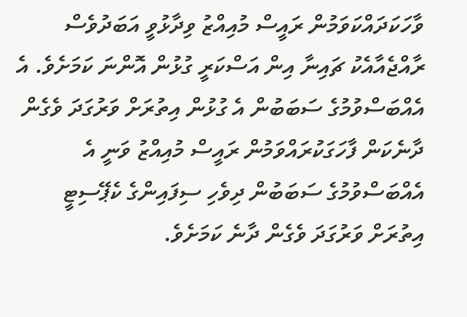ވާހަކަދައްކަވަމުން ރައީސް މުއިއްޒު ވިދާޅުވީ އަބަދުވެސް ރާއްޖެއާއެކު ޗައިނާ އިން އަސްކަރީ ގުޅުން އޮންނަ ކަމަށެވެ. އެ އެއްބަސްވުމުގެ ސަބަބުން އެ ގުޅުން އިތުރަށް ވަރުގަދަ ވެގެން ދާނެކަން ފާހަގަކުރައްވަމުން ރައީސް މުއިއްޒު ވަނީ އެ އެއްބަސްވުމުގެ ސަބަބުން ދިވެހި ސިފައިންގެ ކެޕޭސިޓީ އިތުރަށް ވަރުގަދަ ވެގެން ދާނެ ކަމަށެވެ.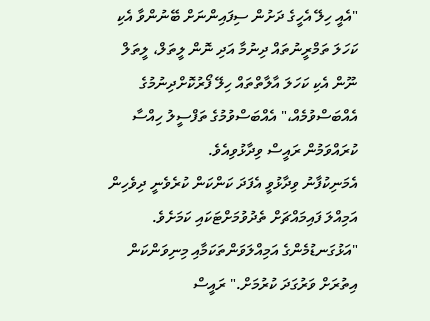"އެއީ ހިލޭ އެހީގެ ދަށުން ސިފައިންނަށް ބޭނުންވާ އެކި ކަހަލަ ތަމްރީނުތައް ދިނުމާ އަދި ނޮން ލީތަލް، ލީތަލް ނޫން އެކި ކަހަލަ އާލާތްތައް ހިލޭ ފޯރުކޮށްދިނުމުގެ އެއްބަސްވުމެއް،" އެއްބަސްވުމުގެ ތަފްސީލު ހިއްސާ ކުރައްވަމުން ރައީސް ވިދާޅުވިއެވެ.
އެމަނިކުފާނު ވިދާޅުވީ އެފަދަ ކަންކަން ކުރެވެނީ ދިވެހިން އަމިއްލަ ފައިމައްޗަށް ތެދުވުމަށްޓަކައި ކަމަށެވެ.
"އަޅުގަނޑުމެންގެ އަމިއްލަވަންތަކަމާއި މިނިވަންކަން އިތުރަށް ވަރުގަދަ ކުރުމަށް." ރައީސް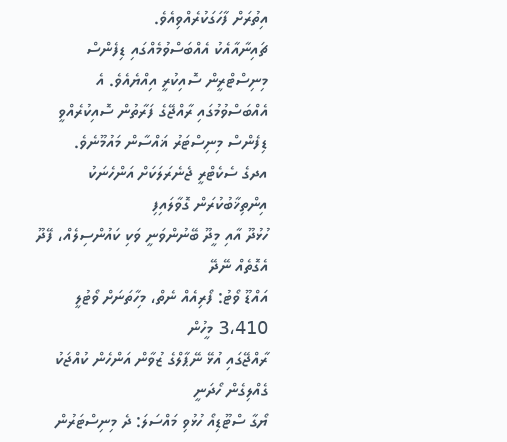އިތުރަށް ފާހަގަކުރެއްވިއެވެ.
ޗައިނާއާއެކު އެއްބަސްވުމެއްގައި ޑިފެންސް މިނިސްޓްރީން ސޮއިކުރީ އިއްޔެއެވެ. އެ އެއްބަސްވުމުގައި ރާއްޖޭގެ ފަރާތުން ސޮއިކުރެއްވީ ޑިފެންސް މިނިސްޓަރު ޣައްސާން މައުމޫނެވެ.
އދގެ ސެކެޓްރީ ޖެނެރަލަކަށް އަންހެނަކު އިންތިޚާބުކުރަން ގޮވާލައިފި
ހުޅުދޫ އާއި މީދޫ ބޭނުންވަނީ ވަކި ކައުންސިލެއް، ފޭދޫ އެގޮތެއް ނޭދޭ
އައްޑޫ ވޯޓު: ފޯރިއެއް ނެތް، މިހާތަނަށް ވޯޓުލީ 3،410 މީހުން
ރާއްޖޭގައި އުޅޭ ނޭޕާލްގެ ޒުވާން އަންހެން ކުއްޖަކު ގެއްލިގެން ހޯދަނީ
ޔޯގާ ސްޓޫޑިއޯ ހުޅުވި މައްސަލަ: ދެ މިނިސްޓަރުން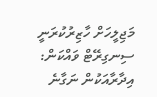މަޖިލީހަށް ހާޒިރުކުރަނީ
ސިނގިރޭޓް ވައްކަން: އިދާރާއަކުން ނަގާނެ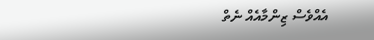އެއްވެސް ޒިންމާއެއް ނެތް